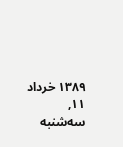۱۳۸۹ خرداد ۱۱, سه‌شنبه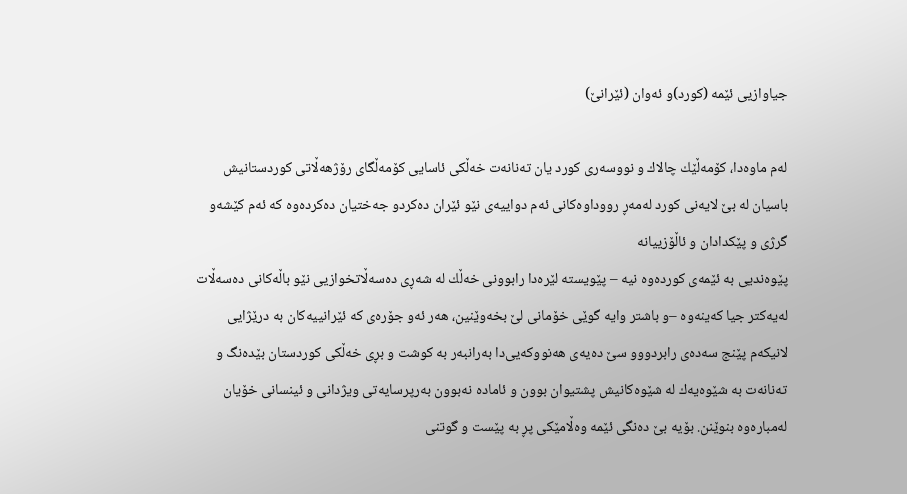جیاوازیی‌ ئێمه‌ (كورد)و ئه‌وان (ئێرانێ‌)

له‌م ماوه‌دا، كۆمه‌ڵێك چالاك و نووسه‌ری‌ كورد یان ته‌نانه‌ت خه‌ڵكی‌ ئاسایی‌ كۆمه‌ڵگای‌ رۆژهه‌ڵاتی‌ كوردستانیش باسیان له‌ بێ‌ لایه‌نی‌ كورد له‌مه‌ڕ رووداوه‌كانی‌ ئه‌م دواییه‌ی‌ نێو ئێران ده‌كردو جه‌ختیان ده‌كرده‌وه‌ كه‌ ئه‌م كێشه‌و گرژی‌ و پێكدادان و ئاڵۆزییانه‌
پێوه‌ندیی‌ به‌ ئێمه‌ی‌ كورده‌وه‌ نیه‌ – پێویسته‌ لێره‌دا رابوونی‌ خه‌ڵك له‌ شه‌ڕی‌ ده‌سه‌ڵاتخوازیی‌ نێو باڵه‌كانی‌ ده‌سه‌ڵات له‌یه‌كتر جیا كه‌ینه‌وه‌ –و باشتر وایه‌ گوێی‌ خۆمانی‌ لێ‌ بخه‌وێنین، هه‌ر ئه‌و جۆره‌ی‌ كه‌ ئێرانییه‌كان به‌ درێژایی لانیكه‌م پێنج سه‌ده‌ی‌ رابردووو سێ‌ ده‌یه‌ی‌ هه‌نووكه‌یی‌دا به‌رانبه‌ر به‌ كوشت و بڕی‌ خه‌ڵكی‌ كوردستان بێده‌نگ و ته‌نانه‌ت به‌ شێوه‌یه‌ك له‌ شێوه‌كانیش پشتیوان بوون و ئاماده‌ نه‌بوون به‌رپرسایه‌تی‌ ویژدانی‌ و ئینسانی‌ خۆیان له‌مباره‌وه‌ بنوێنن. بۆیه‌ بێ‌ ده‌نگی‌ ئێمه‌ وه‌ڵامێكی‌ پڕ به‌ پێست و گوتنی‌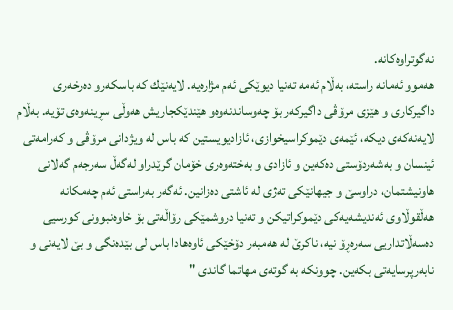نه‌گوتراوه‌كانه‌.
هه‌موو ئه‌مانه‌ راسته‌، به‌ڵام ئه‌مه‌ ته‌نیا دیوێكی‌ ئه‌م مژاره‌یه‌. لایه‌نێك كه‌ باسكه‌رو ده‌رخه‌ری‌ داگیركاری‌ و هێزی‌ مرۆڤی‌ داگیركه‌ر بۆ چه‌وساندنه‌وه‌و هێندێكجاریش هه‌وڵی‌ سڕینه‌وه‌ی‌ تۆیه‌. به‌ڵام لایه‌نه‌كه‌ی‌ دیكه‌، ئێمه‌ی‌ دێموكراسیخوازی‌، ئازادیویستین كه‌ باس له‌ ویژدانی‌ مرۆڤی‌ و كه‌رامه‌تی‌ ئینسان و به‌شه‌ردۆستی‌ ده‌كه‌ین و ئازادی‌ و به‌خته‌وه‌ری‌ خۆمان گرێدراو له‌گه‌ڵ سه‌رجه‌م گه‌لانی‌ هاونیشتمان، دراوسێ‌ و جیهانێكی‌ ته‌ژی‌ له‌ ئاشتی‌ ده‌زانین. ئه‌گه‌ر به‌راستی‌ ئه‌م چه‌مكانه‌ هه‌ڵقوڵاوی‌ ئه‌ندیشه‌یه‌كی‌ دێموكراتیكن و ته‌نیا دروشمێكی‌ رۆاڵه‌تی‌ بۆ خاوه‌نبوونی‌ كورسیی‌ ده‌سه‌ڵاتداریی‌ سه‌ره‌ڕۆ نیه‌، ناكرێ‌ له‌ هه‌مبه‌ر دۆخێكی‌ ئاوه‌هادا باس لی‌ بێده‌نگی‌ و بێ‌ لایه‌نی‌ و نابه‌رپرسایه‌تی‌ بكه‌ین. چوونكه‌ به‌ گوته‌ی‌ مهاتما گاندی‌ "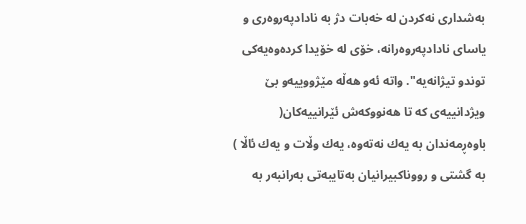به‌شداری‌ نه‌كردن له‌ خه‌بات دژ به‌ نادادپه‌روه‌ری‌ و یاسای‌ نادادپه‌روه‌رانه‌، خۆی‌ له‌ خۆیدا كرده‌وه‌یه‌كی‌ توندو تیژانه‌یه‌". واته‌ ئه‌و هه‌ڵه‌ مێژووییه‌و بێ‌ ویژدانییه‌ی‌ كه‌ تا هه‌نووكه‌ش ئێرانییه‌كان( باوه‌ڕمه‌ندان به‌ یه‌ك نه‌ته‌وه‌، یه‌ك وڵات و یه‌ك ئاڵا ) به‌ گشتی‌ و رووناكبیرانیان به‌تایبه‌تی‌ به‌رانبه‌ر به‌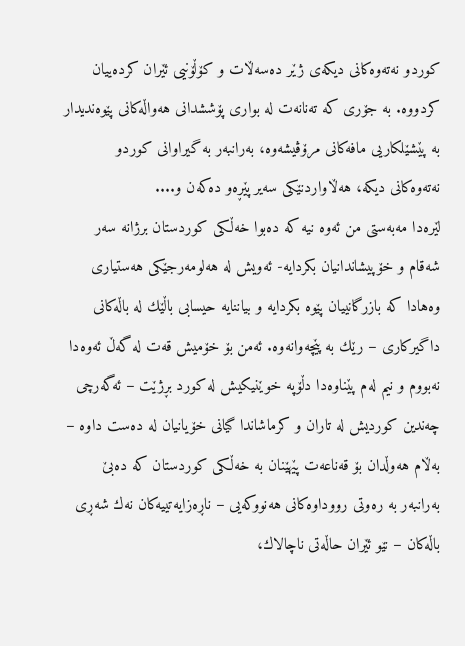كوردو نه‌ته‌وه‌كانی‌ دیكه‌ی‌ ژێر ده‌سه‌ڵات و كۆڵۆنیی‌ ئێران كرده‌ییان كردووه‌. به‌ جۆری‌ كه‌ ته‌نانه‌ت له‌ بواری‌ پۆششدانی‌ هه‌واڵه‌كانی‌ پێوه‌ندیدار به‌ پێشێلكاریی‌ مافه‌كانی‌ مرۆڤیشه‌وه‌، به‌رانبه‌ر به‌ گیراوانی‌ كوردو نه‌ته‌وه‌كانی‌ دیكه‌، هه‌ڵاواردنێكی‌ سه‌یر پێڕه‌و ده‌كه‌ن و....
لێره‌دا مه‌به‌ستی‌ من ئه‌وه‌ نیه‌ كه‌ ده‌بوا خه‌ڵكی‌ كوردستان برژانه‌ سه‌ر شه‌قام و خۆپیشاندانیان بكردایه‌- ئه‌ویش له‌ هه‌لومه‌رجێكی‌ هه‌ستیاری‌ وه‌هادا كه‌ بازرگانییان پێوه‌ بكردایه‌ و بیاننایه‌ حیسابی‌ باڵێك له‌ باڵه‌كانی‌ داگیركاری‌ – رێك به‌ پێچه‌وانه‌وه‌. ئه‌من بۆ خۆمیش قه‌ت له‌ گه‌ڵ ئه‌وه‌دا نه‌بووم و نیم له‌م پێناوه‌دا دڵۆپه‌ خوێنیكیش له‌ كورد بڕژێت – ئه‌گه‌رچی‌ چه‌ندین كوردیش له‌ تاران و كرماشاندا گیانی‌ خۆیانیان له‌ ده‌ست داوه‌ – به‌ڵام هه‌وڵدان بۆ قه‌ناعه‌ت پێهێنان به‌ خه‌ڵكی‌ كوردستان كه‌ ده‌بێ‌ به‌رانبه‌ر به‌ ره‌وتی‌ رووداوه‌كانی‌ هه‌نووكه‌یی‌ – ناڕه‌زایه‌تییه‌كان نه‌ك شه‌ڕی‌ باڵه‌كان – نێو ئێران حاڵه‌تی‌ ناچالاك،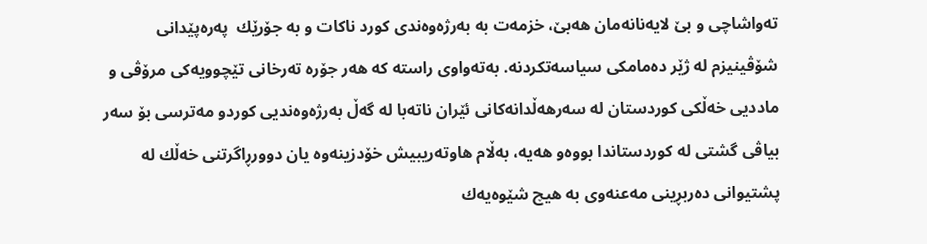ته‌واشاچی‌ و بێ‌ لایه‌نانه‌مان هه‌بێ‌، خزمه‌ت به‌ به‌رژه‌وه‌ندی‌ كورد ناكات و به‌ جۆرێك  په‌ره‌پێدانی‌ شۆڤینیزم له‌ ژێر ده‌مامكی‌ سیاسه‌تكردنه‌. به‌ته‌واوی‌ راسته‌ كه‌ هه‌ر جۆره‌ ته‌رخانی‌ تێچوویه‌كی‌ مرۆڤی‌ و ماددیی‌ خه‌ڵكی‌ كوردستان له‌ سه‌رهه‌ڵدانه‌كانی‌ ئێران ناته‌با له‌ گه‌ڵ به‌رژه‌وه‌ندیی‌ كوردو مه‌ترسی‌ بۆ سه‌ر بیاڤی‌ گشتی‌ له‌ كوردستاندا بووه‌و هه‌یه‌، به‌ڵام هاوته‌ریبیش خۆدزینه‌وه‌ یان دوورڕاگرتنی‌ خه‌ڵك له‌ پشتیوانی‌ ده‌ربڕینی‌ مه‌عنه‌وی‌ به‌ هیچ شێوه‌یه‌ك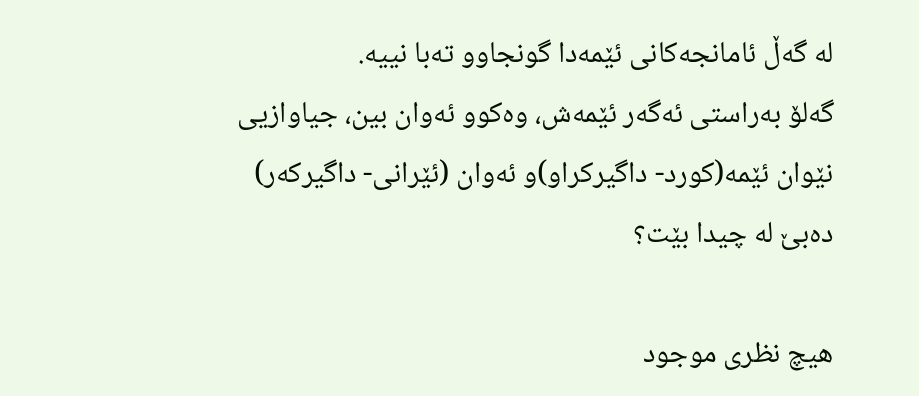له‌ گه‌ڵ ئامانجه‌كانی‌ ئێمه‌دا گونجاوو ته‌با نییه‌.
گه‌لۆ به‌راستی‌ ئه‌گه‌ر ئێمه‌ش، وه‌كوو ئه‌وان بین، جیاوازیی‌ نێوان ئێمه‌(كورد- داگیركراو)و ئه‌وان (ئێرانی‌- داگیركه‌ر) ده‌بێ‌ له‌ چیدا بێت؟

هیچ نظری موجود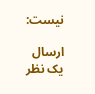نیست:

ارسال یک نظر